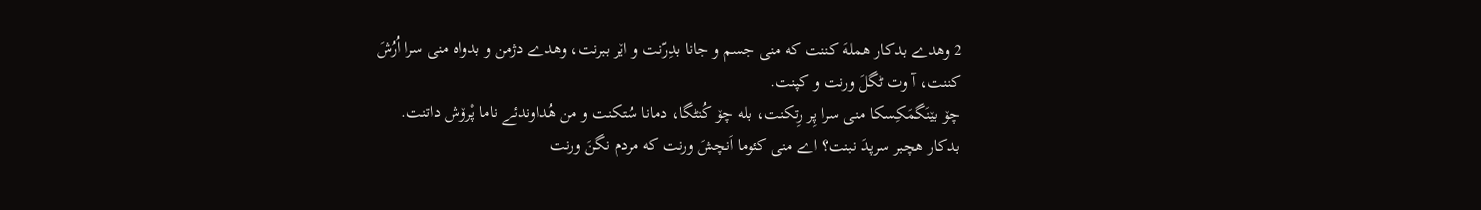2 وهدے بدکار هملهَ کننت که منی جسم و جانا بدِرّنت و اێر ببرنت، وهدے دژمن و بدواه منی سرا اُرُشَ کننت، آ وت ٹگلَ ورنت و کپنت.
چۆ بێنَگمَکِسکا منی سرا پِر رِتکنت، بله چۆ کُنٹگا، دمانا سُتکنت و من هُداوندئے ناما پْرۆش داتنت.
بدکار هچبر سرپدَ نبنت؟ اے منی کئوما اَنچشَ ورنت که مردم نگنَ ورنت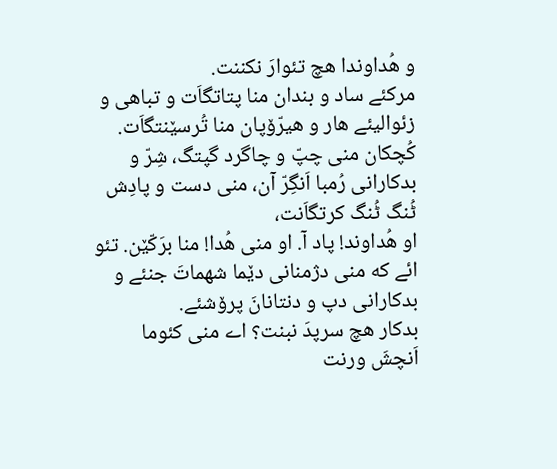و هُداوندا هچ تئوارَ نکننت.
مرکئے ساد و بندان منا پتاتگاَت و تباهی و زئوالیئے هار و هیرّۆپان منا تُرسێنتگاَت.
کُچکان منی چپّ و چاگرد گپتگ، شِرّ و بدکارانی رُمبا اَنگِرّ آن، منی دست و پادِش ٹُنگ ٹُنگ کرتگاَنت،
او هُداوند! پاد آ. او منی هُدا! منا برَکّێن. تئو ائے که منی دژمنانی دێما شهماتَ جنئے و بدکارانی دپ و دنتانانَ پرۆشئے.
بدکار هچ سرپدَ نبنت؟ اے منی کئوما اَنچشَ ورنت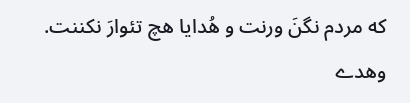که مردم نگنَ ورنت و هُدایا هچ تئوارَ نکننت.
وهدے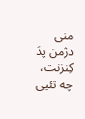منی دژمن پدَ کِنزنت، چه تئیی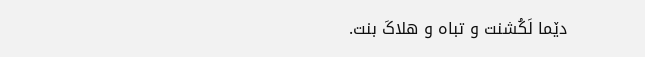دێما لَکُشنت و تباه و هلاکَ بنت.